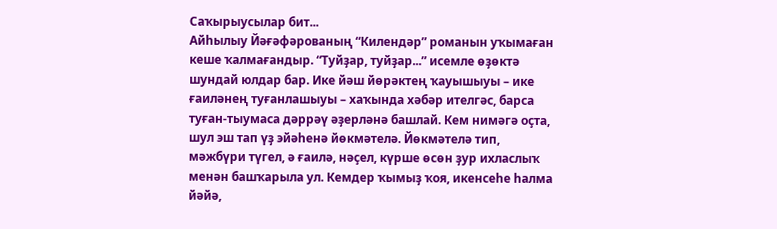Саҡырыусылар бит...
Айһылыу Йәғәфәрованың “Килендәр” романын уҡымаған кеше ҡалмағандыр. “Туйҙар, туйҙар...” исемле өҙөктә шундай юлдар бар. Ике йәш йөрәктең ҡауышыуы – ике ғаиләнең туғанлашыуы – хаҡында хәбәр ителгәс, барса туған-тыумаса дәррәү әҙерләнә башлай. Кем нимәгә оҫта, шул эш тап үҙ эйәһенә йөкмәтелә. Йөкмәтелә тип, мәжбүри түгел, ә ғаилә, нәҫел, күрше өсөн ҙур ихласлыҡ менән башҡарыла ул. Кемдер ҡымыҙ ҡоя, икенсеһе һалма йәйә,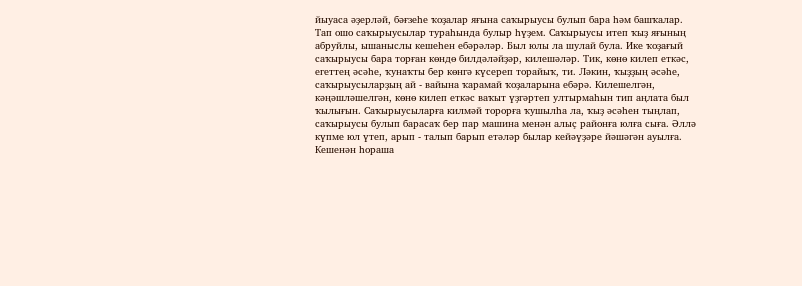йыуаса әҙерләй, бәғзеһе ҡоҙалар яғына саҡырыусы булып бара һәм башҡалар.
Тап ошо саҡырыусылар тураһында булыр һүҙем. Саҡырыусы итеп ҡыҙ яғының абруйлы, ышаныслы кешеһен ебәрәләр. Был юлы ла шулай була. Ике ҡоҙағый саҡырыусы бара торған көндө билдәләйҙәр, килешәләр. Тик, көнө килеп еткәс, егеттең әсәһе, ҡунаҡты бер көнгә күсереп торайыҡ, ти. Ләкин, ҡыҙҙың әсәһе, саҡырыусыларҙың ай - вайына ҡарамай ҡоҙаларына ебәрә. Килешелгән, кәңәшләшелгән, көнө килеп еткәс ваҡыт үҙгәртеп ултырмаһын тип аңлата был ҡылығын. Саҡырыусыларға килмәй торорға ҡушылһа ла, ҡыҙ әсәһен тыңлап, саҡырыусы булып барасаҡ бер пар машина менән алыҫ районға юлға сыға. Әллә күпме юл үтеп, арып - талып барып етәләр былар кейәүҙәре йәшәгән ауылға. Кешенән һораша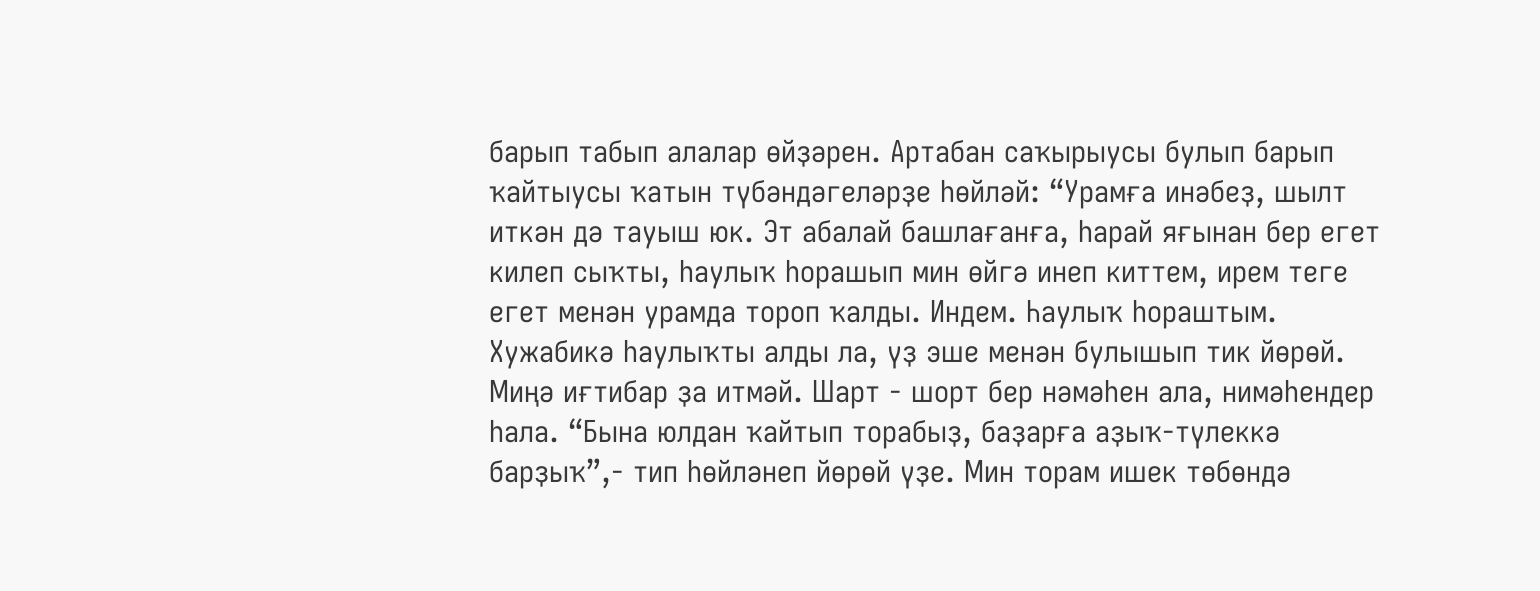барып табып алалар өйҙәрен. Артабан саҡырыусы булып барып ҡайтыусы ҡатын түбәндәгеләрҙе һөйләй: “Урамға инәбеҙ, шылт иткән дә тауыш юк. Эт абалай башлағанға, һарай яғынан бер егет килеп сыҡты, һаулыҡ һорашып мин өйгә инеп киттем, ирем теге егет менән урамда тороп ҡалды. Индем. Һаулыҡ һораштым. Хужабикә һаулыҡты алды ла, үҙ эше менән булышып тик йөрөй. Миңә иғтибар ҙа итмәй. Шарт - шорт бер нәмәһен ала, нимәһендер һала. “Бына юлдан ҡайтып торабыҙ, баҙарға аҙыҡ-түлеккә барҙыҡ”,- тип һөйләнеп йөрөй үҙе. Мин торам ишек төбөндә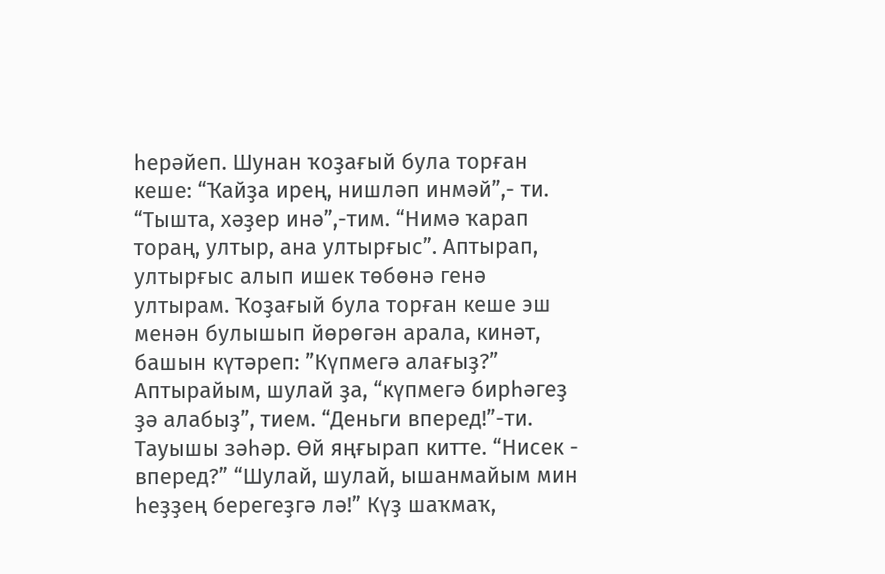һерәйеп. Шунан ҡоҙағый була торған кеше: “Ҡайҙа ирең, нишләп инмәй”,- ти. “Тышта, хәҙер инә”,-тим. “Нимә ҡарап тораң, ултыр, ана ултырғыс”. Аптырап, ултырғыс алып ишек төбөнә генә ултырам. Ҡоҙағый була торған кеше эш менән булышып йөрөгән арала, кинәт, башын күтәреп: ”Күпмегә алағыҙ?” Аптырайым, шулай ҙа, “күпмегә бирһәгеҙ ҙә алабыҙ”, тием. “Деньги вперед!”-ти.
Тауышы зәһәр. Өй яңғырап китте. “Нисек - вперед?” “Шулай, шулай, ышанмайым мин һеҙҙең берегеҙгә лә!” Күҙ шаҡмаҡ,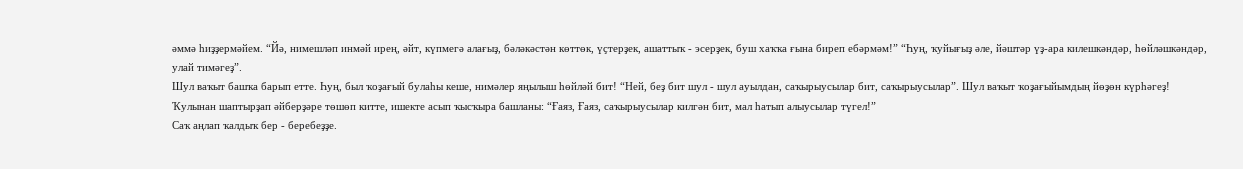әммә һиҙҙермәйем. “Йә, нимешләп инмәй ирең, әйт, күпмегә алағыҙ, бәләкәстән көттөк, үҫтерҙек, ашаттыҡ - эсерҙек, буш хаҡҡа ғына биреп ебәрмәм!” “Һуң, ҡуйығыҙ әле, йәштәр үҙ-ара килешкәндәр, һөйләшкәндәр, улай тимәгеҙ”.
Шул ваҡыт башҡа барып етте. Һуң, был ҡоҙағый булаһы кеше, нимәлер яңылыш һөйләй бит! “Ней, беҙ бит шул - шул ауылдан, саҡырыусылар бит, саҡырыусылар”. Шул ваҡыт ҡоҙағыйымдың йөҙөн күрһәгеҙ! Ҡулынан шаптырҙап әйберҙәре төшөп китте, ишекте асып ҡысҡыра башланы: “Ғаяз, Ғаяз, саҡырыусылар килгән бит, мал һатып алыусылар түгел!”
Саҡ аңлап ҡалдыҡ бер - беребеҙҙе.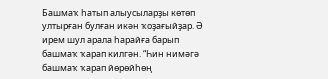Башмаҡ һатып алыусыларҙы көтөп ултырған булған икән ҡоҙағыйҙар. Ә ирем шул арала һарайға барып башмаҡ ҡарап килгән. “Һин нимәгә башмаҡ ҡарап йөрөйһөң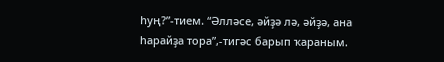һуң?”-тием. “Әлләсе, әйҙә лә, әйҙә, ана һарайҙа тора”,-тигәс барып ҡараным.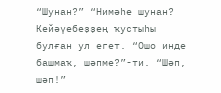“Шунан?” “Нимәһе шунан? Кейәүебеҙҙең ҡустыһы булған ул егет. “Ошо инде башмаҡ, шәпме?”-ти. “Шәп, шәп!”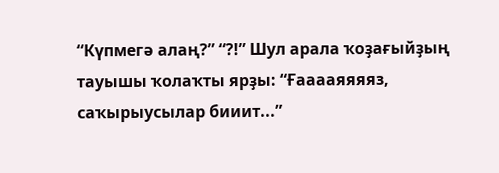“Күпмегә алаң?” “?!” Шул арала ҡоҙағыйҙың тауышы ҡолаҡты ярҙы: “Ғааааяяяяз, саҡырыусылар бииит...”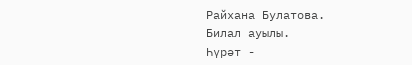Райхана Булатова.
Билал ауылы.
Һүрәт -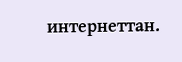интернеттан.